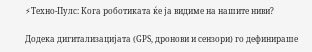⚡Техно-Пулс: Кога роботиката ќе ја видиме на нашите ниви?

Додека дигитализацијата (GPS, дронови и сензори) го дефинираше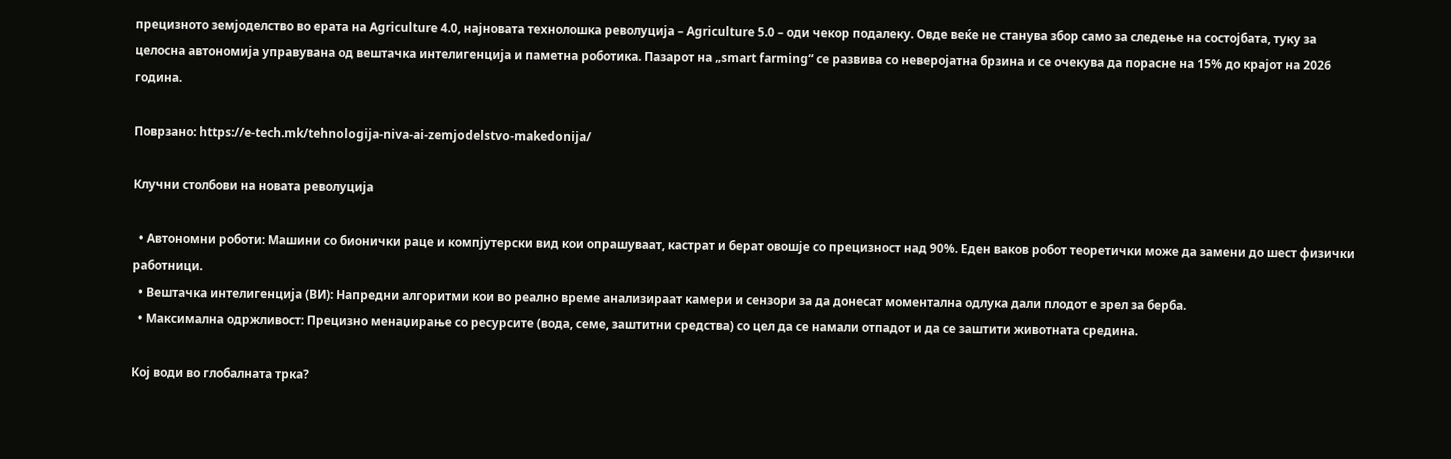прецизното земјоделство во ерата на Agriculture 4.0, најновата технолошка револуција – Agriculture 5.0 – оди чекор подалеку. Овде веќе не станува збор само за следење на состојбата, туку за целосна автономија управувана од вештачка интелигенција и паметна роботика. Пазарот на „smart farming“ се развива со неверојатна брзина и се очекува да порасне на 15% до крајот на 2026 година.

Поврзано: https://e-tech.mk/tehnologija-niva-ai-zemjodelstvo-makedonija/

Клучни столбови на новата револуција

  • Автономни роботи: Машини со бионички раце и компјутерски вид кои опрашуваат, кастрат и берат овошје со прецизност над 90%. Еден ваков робот теоретички може да замени до шест физички работници.
  • Вештачка интелигенција (ВИ): Напредни алгоритми кои во реално време анализираат камери и сензори за да донесат моментална одлука дали плодот е зрел за берба.
  • Максимална одржливост: Прецизно менаџирање со ресурсите (вода, семе, заштитни средства) со цел да се намали отпадот и да се заштити животната средина.

Кој води во глобалната трка?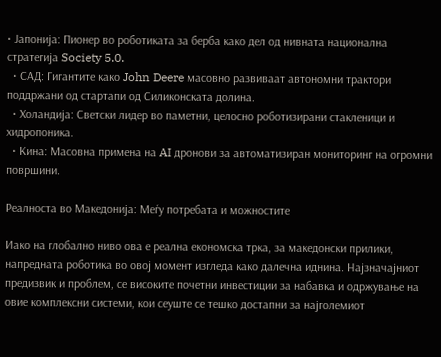• Јапонија: Пионер во роботиката за берба како дел од нивната национална стратегија Society 5.0.
  • САД: Гигантите како John Deere масовно развиваат автономни трактори поддржани од стартапи од Силиконската долина.
  • Холандија: Светски лидер во паметни, целосно роботизирани стакленици и хидропоника.
  • Кина: Масовна примена на AI дронови за автоматизиран мониторинг на огромни површини.

Реалноста во Македонија: Меѓу потребата и можностите

Иако на глобално ниво ова е реална економска трка, за македонски прилики, напредната роботика во овој момент изгледа како далечна иднина. Најзначајниот предизвик и проблем, се високите почетни инвестиции за набавка и одржување на овие комплексни системи, кои сеуште се тешко достапни за најголемиот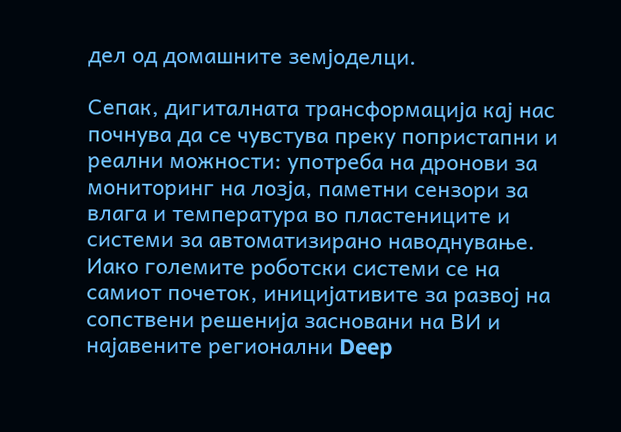дел од домашните земјоделци.

Сепак, дигиталната трансформација кај нас почнува да се чувстува преку попристапни и реални можности: употреба на дронови за мониторинг на лозја, паметни сензори за влага и температура во пластениците и системи за автоматизирано наводнување. Иако големите роботски системи се на самиот почеток, иницијативите за развој на сопствени решенија засновани на ВИ и најавените регионални Deep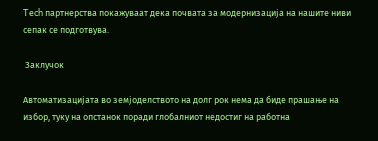Tech партнерства покажуваат дека почвата за модернизација на нашите ниви сепак се подготвува.

 Заклучок

Автоматизацијата во земјоделството на долг рок нема да биде прашање на избор, туку на опстанок поради глобалниот недостиг на работна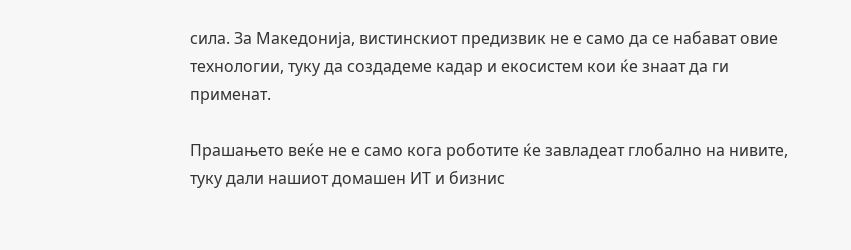сила. За Македонија, вистинскиот предизвик не е само да се набават овие технологии, туку да создадеме кадар и екосистем кои ќе знаат да ги применат.

Прашањето веќе не е само кога роботите ќе завладеат глобално на нивите, туку дали нашиот домашен ИТ и бизнис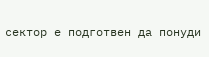сектор е подготвен да понуди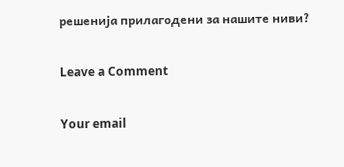решенија прилагодени за нашите ниви?

Leave a Comment

Your email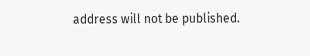address will not be published.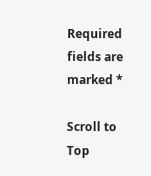Required fields are marked *

Scroll to Top